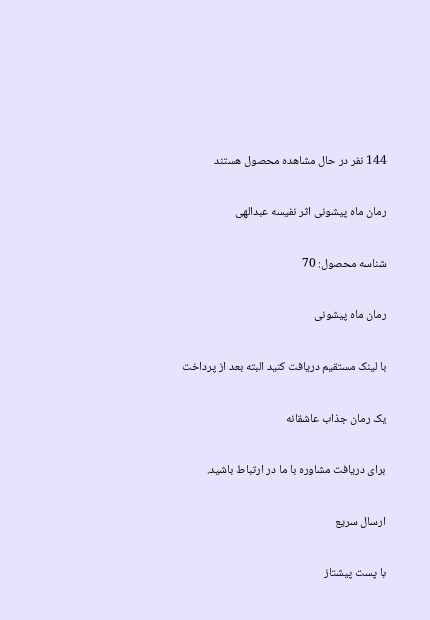144 نفر در حال مشاهده محصول هستند

رمان ماه پیشونی اثر نفیسه عبدالهی

شناسه محصول: 70

رمان ماه پیشونی

با لینک مستقیم دریافت کنید البته بعد از پرداخت

یک رمان جذاب عاشقانه

برای دریافت مشاوره با ما در ارتباط باشید.

ارسال سریع

با پست پیشتاز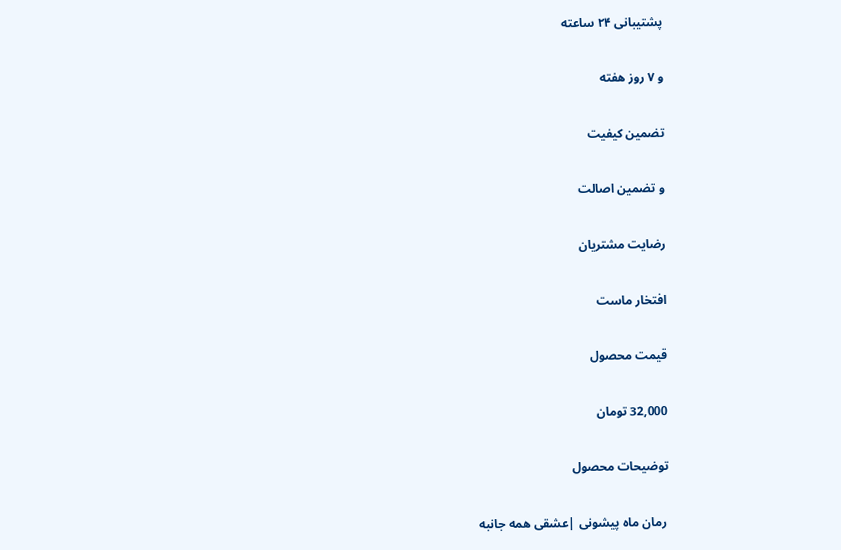پشتیبانی ۲۴ ساعته

و ۷ روز هفته

تضمین کیفیت

و تضمین اصالت

رضایت مشتریان

افتخار ماست

قیمت محصول

32,000 تومان

توضیحات محصول

 رمان ماه پیشونی |عشقی همه جانبه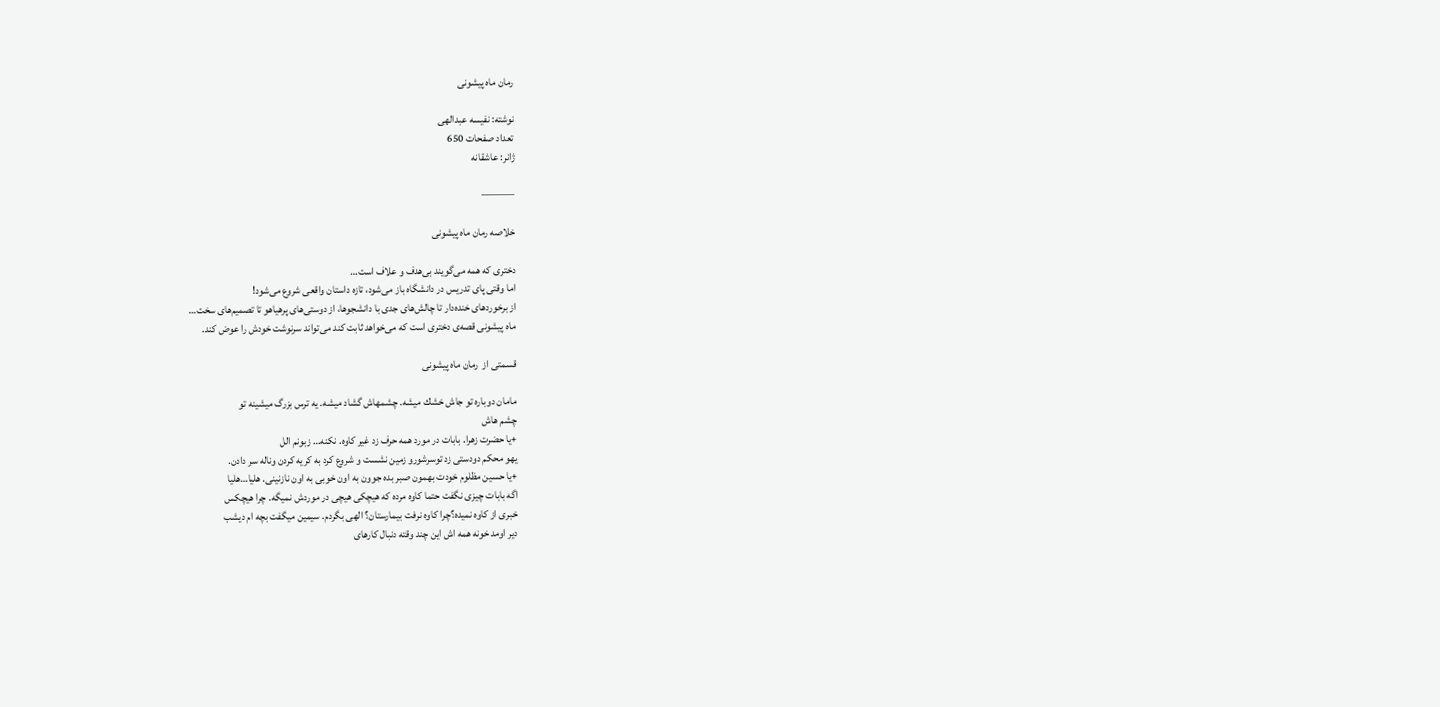رمان ماه پیشونی

نوشته: نفیسه عبدالهی
تعداد صفحات 650
ژانر: عاشقانه

———

خلاصه رمان ماه پیشونی

دختری که همه می‌گویند بی‌هدف و علاف است…
اما وقتی پای تدریس در دانشگاه باز می‌شود، تازه داستان واقعی شروع می‌شود!
از برخوردهای خنده‌دار تا چالش‌های جدی با دانشجوها، از دوستی‌های پرهیاهو تا تصمیم‌های سخت…
ماه پیشونی قصه‌ی دختری است که می‌خواهد ثابت کند می‌تواند سرنوشت خودش را عوض کند.

قسمتی از  رمان ماه پیشونی

مامان دوباره تو جاش خشك ميشه. چشمهاش گشاد ميشه. يه ترس بزرگ ميشينه تو
چشم هاش
+يا حضرت زهرا. بابات در مورد همه حرف زد غير کاوه. نكنه… زبونم الل
يهو محكم دودستى زد توسرشورو زمين نشست و شروع كرد به كريه كردن وناله سر دادن.
+يا حسين مظلوم خودت بهمون صبر بده جوون به اون خوبى به اون نازنينى. هلیا…هلیا
اگه بابات چيزى نگفت حتما کاوه مرده كه هيچكى هيچى در موردش نميگه. چرا هيچكس
خبرى از کاوه نميده؟چرا کاوه نرفت بيمارستان؟ الهى بگردم. سيمين میگفت بچه ام ديشب
دير اومد خونه همه اش اين چند وقته دنبال كارهاى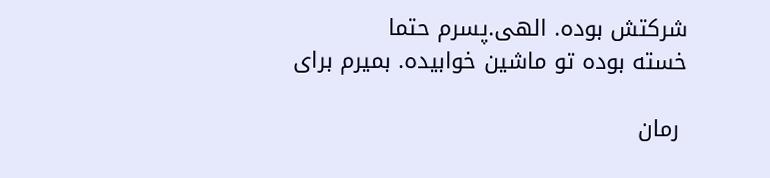شركتش بوده. الهى.پسرم حتما
خسته بوده تو ماشين خوابيده. بميرم براى

 رمان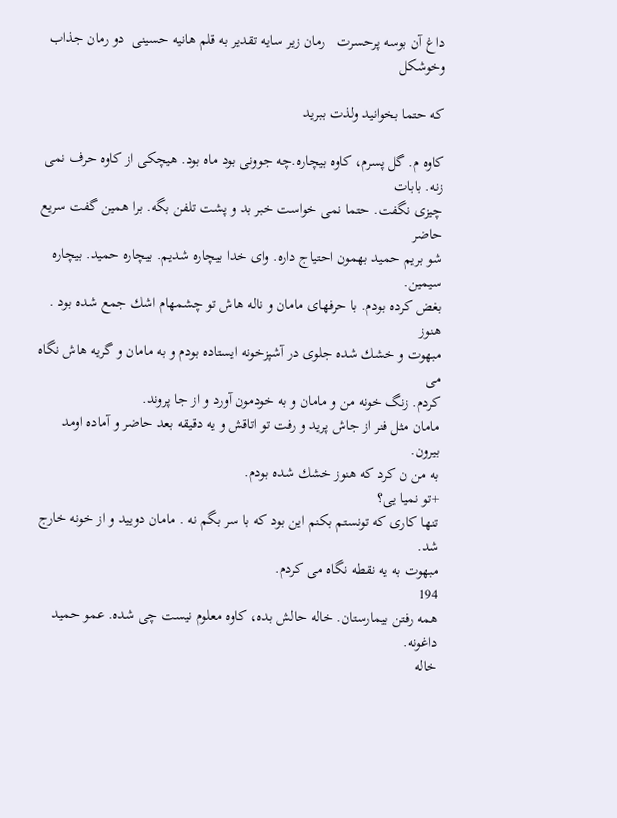داغ آن بوسه پرحسرت   رمان زیر سایه تقدیر به قلم هانیه حسینی  دو رمان جذاب وخوشکل

که حتما بخوانید ولذت ببرید

کاوه م. گل پسرم، کاوه بيچاره.چه جوونى بود ماه بود. هيچكى از کاوه حرف نمى زنه. بابات
چيزى نگفت. حتما نمى خواست خبر بد و پشت تلفن بگه. برا همين گفت سريع حاضر
شو بريم حميد بهمون احتياج داره. واى خدا بيچاره شديم. بيچاره حميد. بيچاره سيمين.
بغض كرده بودم. با حرفهاى مامان و ناله هاش تو چشمهام اشك جمع شده بود . هنوز
مبهوت و خشك شده جلوى در آشپزخونه ايستاده بودم و به مامان و گريه هاش نگاه مى
كردم. زنگ خونه من و مامان و به خودمون آورد و از جا پروند.
مامان مثل فنر از جاش پريد و رفت تو اتاقش و يه دقيقه بعد حاضر و آماده اومد بيرون.
به من ن كرد كه هنوز خشك شده بودم.
+تو نمیا یی؟
تنها كارى كه تونستم بكنم اين بود كه با سر بگم نه . مامان دویید و از خونه خارج شد.
مبهوت به يه نقطه نگاه مى كردم.
194
همه رفتن بيمارستان. خاله حالش بده، کاوه معلوم نيست چى شده. عمو حميد داغونه.
خاله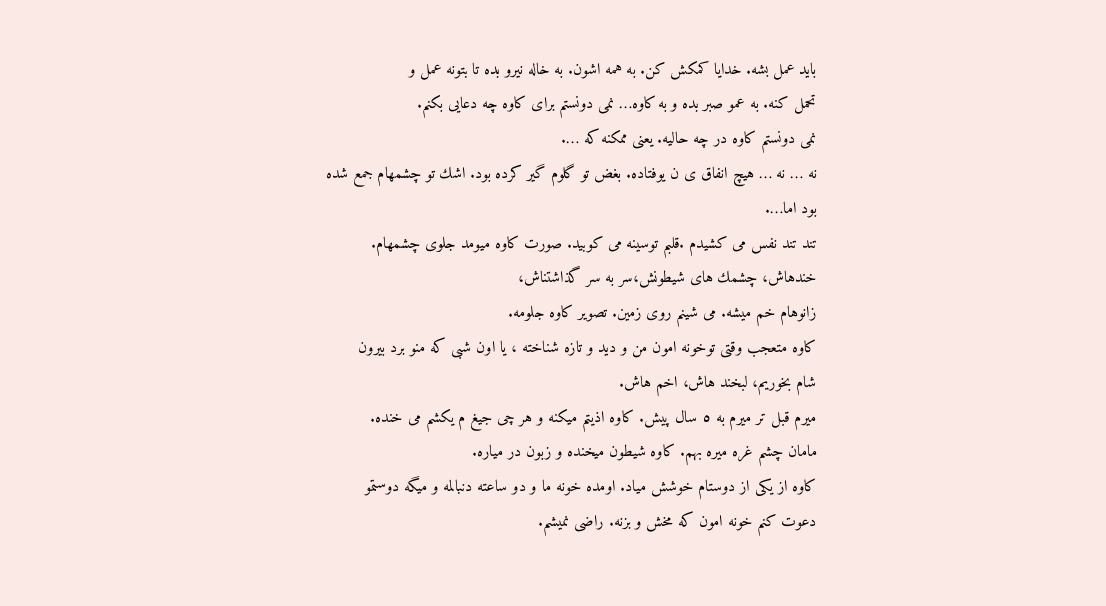بايد عمل بشه. خدايا كمكش كن. به همه اشون. به خاله نيرو بده تا بتونه عمل و
تحمل كنه. به عمو صبر بده و به کاوه… نمى دونستم براى کاوه چه دعايى بكنم.
نمى دونستم کاوه در چه حاليه. يعنى ممكنه كه ….
نه … نه … هیچ انفاق ی ن یوفتاده. بغض تو گلوم گير كرده بود. اشك تو چشمهام جمع شده
بود اما….
تند تند نفس مى كشيدم .قلبم توسينه مى كوبيد. صورت کاوه ميومد جلوى چشمهام.
خندهاش، چشمك هاى شيطونش،سر به سر گذاشتناش،
زانوهام خم ميشه. مى شينم روى زمين. تصوير کاوه جلومه.
کاوه متعجب وقتى توخونه امون من و ديد و تازه شناخته ، یا اون شبی که منو برد بیرون
شام بخوریم، لبخند هاش، اخم هاش.
ميرم قبل تر ميرم به ٥ سال پيش. کاوه اذيتم ميكنه و هر چى جيغ م یكشم مى خنده.
مامان چشم غره ميره بهم. کاوه شيطون ميخنده و زبون در مياره.
کاوه از يكى از دوستام خوشش مياد. اومده خونه ما و دو ساعته دنبالمه و ميگه دوستمو
دعوت كنم خونه امون كه مخش و بزنه. راضى نميشم.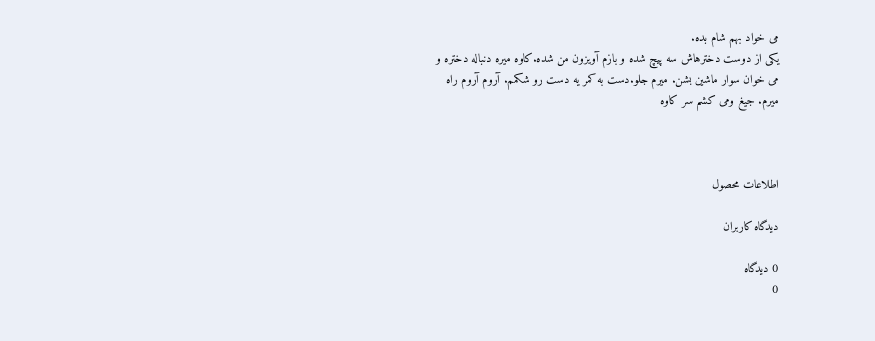مى خواد بهم شام بده.
يكى از دوست دخترهاش سه پيچ شده و بازم آويزون من شده.کاوه ميره دنباله دختره و
مى خوان سوار ماشين بشن. ميرم جلو.دست به كمر يه دست رو شكمم. آروم آروم راه
ميرم. جيغ ومى كشم سر کاوه



اطلاعات محصول

دیدگاه کاربران

0 دیدگاه
0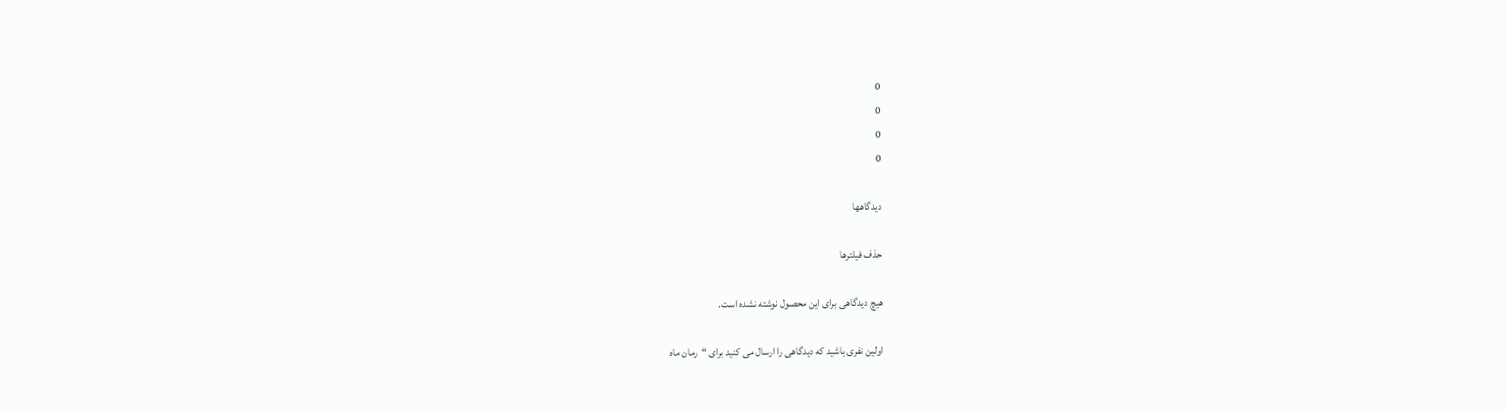0
0
0
0

دیدگاهها

حذف فیلترها

هیچ دیدگاهی برای این محصول نوشته نشده است.

اولین نفری باشید که دیدگاهی را ارسال می کنید برای “رمان ماه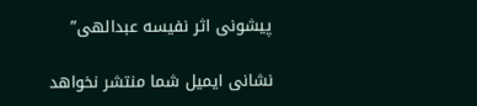پیشونی اثر نفیسه عبدالهی”

نشانی ایمیل شما منتشر نخواهد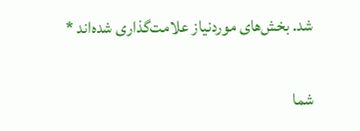شد. بخش‌های موردنیاز علامت‌گذاری شده‌اند *

شما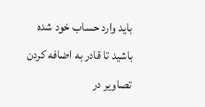باید وارد حساب خود شده باشید تا قادر به اضافه کردن تصاویر در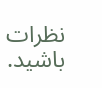نظرات باشید.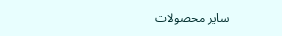سایر محصولات